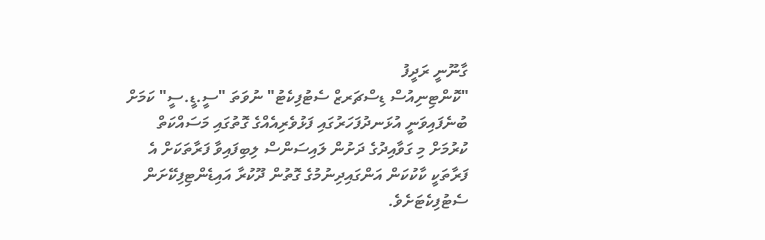ގާނޫނީ ރަދީފު
"ކޮންޓިނިއުސް ޑިސްޗަރޒް ސެޓުފިކެޓު" ނުވަތަ "ސީ.ޑީ.ސީ" ކަމަށް ބުނެފައިވަނީ އުޅަނދުފަހަރުގައި ފަޅުވެރިއެއްގެ ގޮތުގައި މަސައްކަތް ކުރުމަށް މި ގަވާއިދުގެ ދަށުން ލައިސަންސް ލިބިފައިވާ ފަރާތަކަށް އެ ފަރާތަކީ ކާކުކަން އަންގައިދިނުމުގެ ގޮތުން ދޫކުރާ އައިޑެންޓިފިކޭށަން ސެޓުފިކެޓަށެވެ.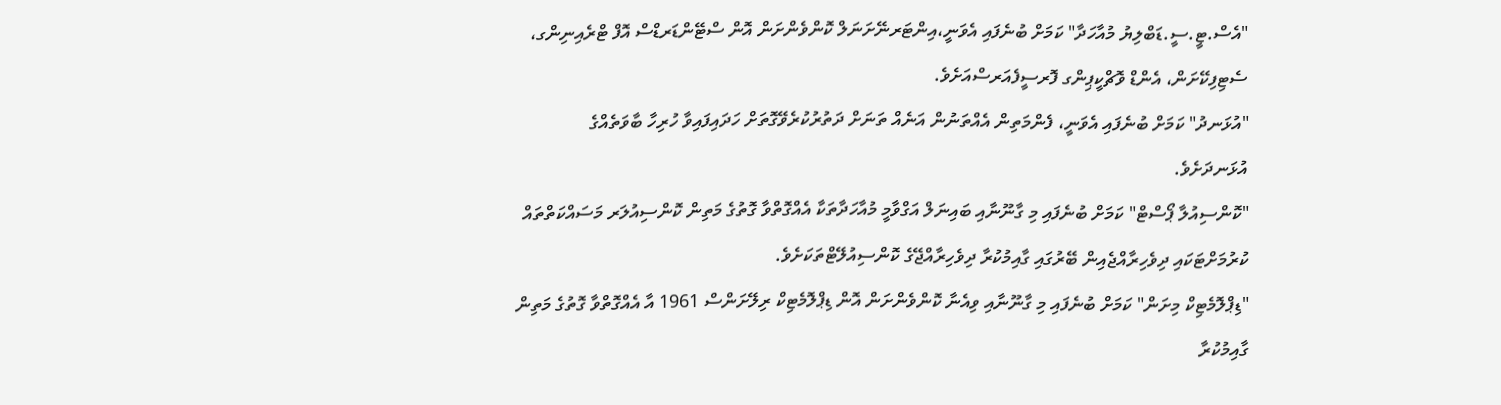"އެސް.ޓީ.ސީ.ޑަބްލިޔު މުއާހަދާ" ކަމަށް ބުނެފައި އެވަނީ،އިންޓަރނޭށަނަލް ކޮންވެންށަން އޮން ސްޓޭންޑަރޑްސް އޮފް ޓްރެއިނިންގ، ސެޓިފިކޭށަން، އެންޑް ވޮޗްކީޕިންގ ފޮރސީފެއަރސްއަށެވެ.
"އުޅަނދު" ކަމަށް ބުނެފައި އެވަނީ، ފެންމަތިން އެއްތަނުން އަނެއް ތަނަށް ދަތުރުކުރެވޭގޮތަށް ހަދައިފައިވާ ހުރިހާ ބާވަތެއްގެ އުޅަނދަށެވެ.
"ކޮންސިއުލާ ޕޯސްޓް" ކަމަށް ބުނެފައި މި ގާނޫނާއި ބައިނަލް އަގްވާމީ މުއާހަދާތަކާ އެއްގޮތްވާ ގޮތުގެ މަތިން ކޮންސިއުލަރ މަސައްކަތްތައް ކުރުމަށްޓަކައި ދިވެހިރާއްޖެއިން ބޭރުގައި ގާއިމުކުރާ ދިވެހިރާއްޖޭގެ ކޮންސިއުލޭޓްތަކަށެވެ.
"ޑިޕްލޮމެޓިކް މިށަން" ކަމަށް ބުނެފައި މި ގާނޫނާއި ވިއެނާ ކޮންވެންށަން އޮން ޑިޕްލޮމެޓިކް ރިލޭށަންސް 1961 އާ އެއްގޮތްވާ ގޮތުގެ މަތިން ގާއިމުކުރާ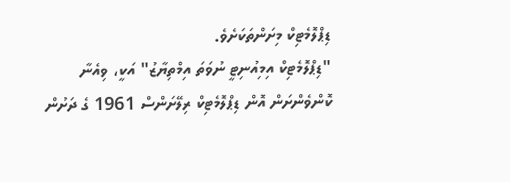ޑިޕްލޮމެޓިކް މިށަންތަކަށެވެ.
"ޑިޕްލޮމެޓިކް އިމިއުނިޓީ ނުވަތަ އިމްތިޔާޒު" އަކީ، ވިއެނާ ކޮންވެންށަން އޮން ޑިޕްލޮމެޓިކް ރިލޭށަންސް 1961 ގެ ދަށުން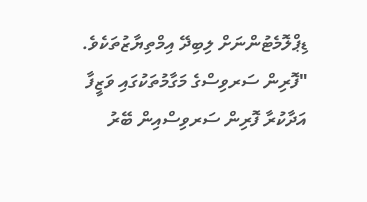ޑިޕްލޮމެޓުންނަށް ލިބިދޭ އިމްތިޔާޒުތަކެވެ.
"ފޮރިން ސަރވިސްގެ މަގާމުތަކުގައި ވަޒީފާ އަދާކުރާ ފޮރިން ސަރވިސްއިން ބޭރު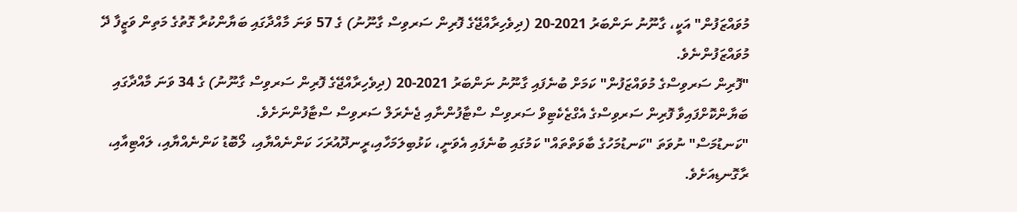މުވައްޒަފުން" އަކީ، ގާނޫނު ނަންބަރު 2021-20 (ދިވެހިރާއްޖޭގެ ފޮރިން ސަރވިސް ގާނޫނު) ގެ 57 ވަނަ މާއްދާގައި ބަޔާންކުރާ ގޮތުގެ މަތިން ވަޒީފާ ދޭ މުވައްޒަފުންނެވެ.
"ފޮރިން ސަރވިސްގެ މުވައްޒަފުން" ކަމަށް ބުނެފައި ގާނޫނު ނަންބަރު 2021-20 (ދިވެހިރާއްޖޭގެ ފޮރިން ސަރވިސް ގާނޫނު) ގެ 34 ވަނަ މާއްދާގައި ބަޔާންކޮށްފައިވާ ފޮރިން ސަރވިސްގެ އެގްޒެކެޓިވް ސަރވިސް ސްޓާފުންނާއި ޖެނެރަލް ސަރވިސް ސްޓާފުންނަށެވެ.
"ކަނޑުމަސް" ނުވަތަ "ކަނޑުމަހުގެ ބާވަތްތައް" ކަމުގައި ބުނެފައި އެވަނީ، ކަޅުބިލަމަހާއި،ރީނދޫއުރަހަ ކަންނެއްޔާއި، ލޯބޮޑު ކަންނެއްޔާއި، ލައްޓިއާއި، ރާގޮނޑިއަށެވެ.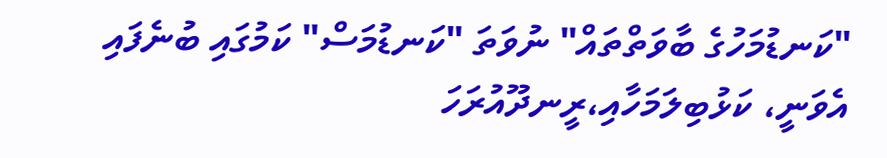"ކަނޑުމަހުގެ ބާވަތްތައް" ނުވަތަ "ކަނޑުމަސް" ކަމުގައި ބުނެފައި އެވަނީ، ކަޅުބިލަމަހާއި،ރީނދޫއުރަހަ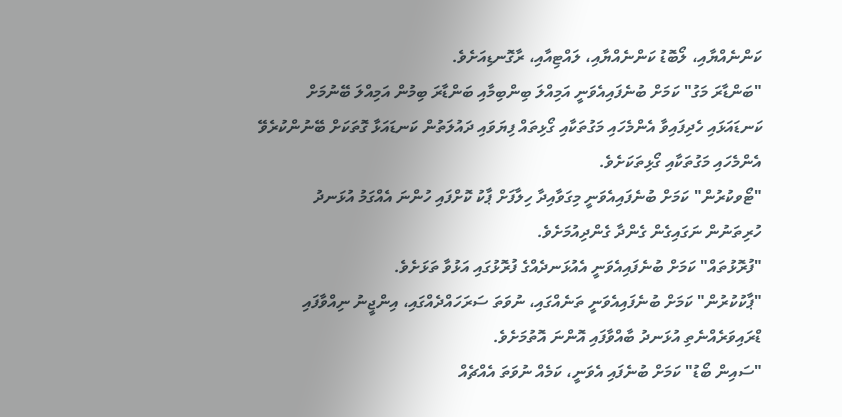ކަންނެއްޔާއި، ލޯބޮޑު ކަންނެއްޔާއި، ލައްޓިއާއި، ރާގޮނޑިއަށެވެ.
"ބަންޑާރަ މަގު" ކަމަށް ބުނެފައިއެވަނީ އަމިއްލަ ބިންބިމާއި ބަންޑާރަ ބިމުން އަމިއްލަ ބޭނުމަށް ކަނޑައަޅައި ހެދިފައިވާ އެންމެހައި މަގުތަކާއި ގޯޅިތައް ފިޔަވައި ދައުލަތުން ކަނޑައަޅާ ގޮތަކަށް ބޭނުންކުރެވޭ އެންމެހައި މަގުތަކާއި ގޯޅިތަކަށެވެ.
"ޓޯވކުރުން" ކަމަށް ބުނެފައިއެވަނީ މިގަވާއިދާ ހިލާފަށް ޕާކު ކޮށްފައި ހުންނަ އެއްގަމު އުޅަނދު ހުރިތަނުން ނަގައިގެން ގެންދާ ގެންދިއުމަށެވެ.
"ފުރޮޅުތައް" ކަމަށް ބުނެފައިއެވަނީ އެއުޅަނދެއްގެ ފުރޮޅުގައި އަޅުވާ ތަޅަށެވެ.
"ޕާކުކުރުން" ކަމަށް ބުނެފައިއެވަނީ ތަނެއްގައި، ނުވަތަ ސަރަހައްދެއްގައި، އިންޖީނު ނިއްވާފައި ޑްރައިވަރެއްނެތި އުޅަނދު ބާއްވާފައި އޮންނަ އޮތުމަށެވެ.
"ސައިން ބޯޑު" ކަމަށް ބުނެފައި އެވަނީ، ކަމެއް ނުވަތަ އެއްޗެއް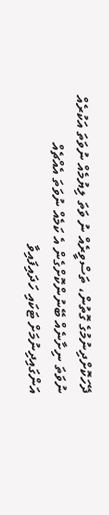ދޭހަކޮށްދިނުމުގެ ގޮތުން، ތަސްވީރެއް ނު ވަތަ ލިޔުމެއް ނުވަތަ އަކުރެއް ނުވަތަ ނިށާނެއް ބޭނުންކޮށްގެން އެ ކަމެއް ނުވަތަ އެއްޗެއް އަންގައިދިނުމަށް ޓަކައި ހަދައިފައިވާ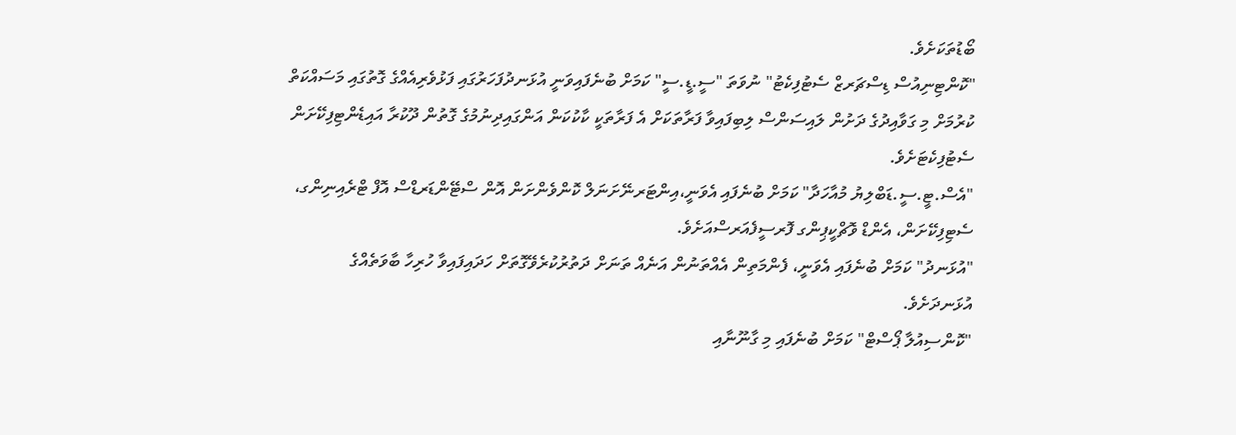ބޯޑުތަކަށެވެ.
"ކޮންޓިނިއުސް ޑިސްޗަރޒް ސެޓުފިކެޓު" ނުވަތަ "ސީ.ޑީ.ސީ" ކަމަށް ބުނެފައިވަނީ އުޅަނދުފަހަރުގައި ފަޅުވެރިއެއްގެ ގޮތުގައި މަސައްކަތް ކުރުމަށް މި ގަވާއިދުގެ ދަށުން ލައިސަންސް ލިބިފައިވާ ފަރާތަކަށް އެ ފަރާތަކީ ކާކުކަން އަންގައިދިނުމުގެ ގޮތުން ދޫކުރާ އައިޑެންޓިފިކޭށަން ސެޓުފިކެޓަށެވެ.
"އެސް.ޓީ.ސީ.ޑަބްލިޔު މުއާހަދާ" ކަމަށް ބުނެފައި އެވަނީ،އިންޓަރނޭށަނަލް ކޮންވެންށަން އޮން ސްޓޭންޑަރޑްސް އޮފް ޓްރެއިނިންގ، ސެޓިފިކޭށަން، އެންޑް ވޮޗްކީޕިންގ ފޮރސީފެއަރސްއަށެވެ.
"އުޅަނދު" ކަމަށް ބުނެފައި އެވަނީ، ފެންމަތިން އެއްތަނުން އަނެއް ތަނަށް ދަތުރުކުރެވޭގޮތަށް ހަދައިފައިވާ ހުރިހާ ބާވަތެއްގެ އުޅަނދަށެވެ.
"ކޮންސިއުލާ ޕޯސްޓް" ކަމަށް ބުނެފައި މި ގާނޫނާއި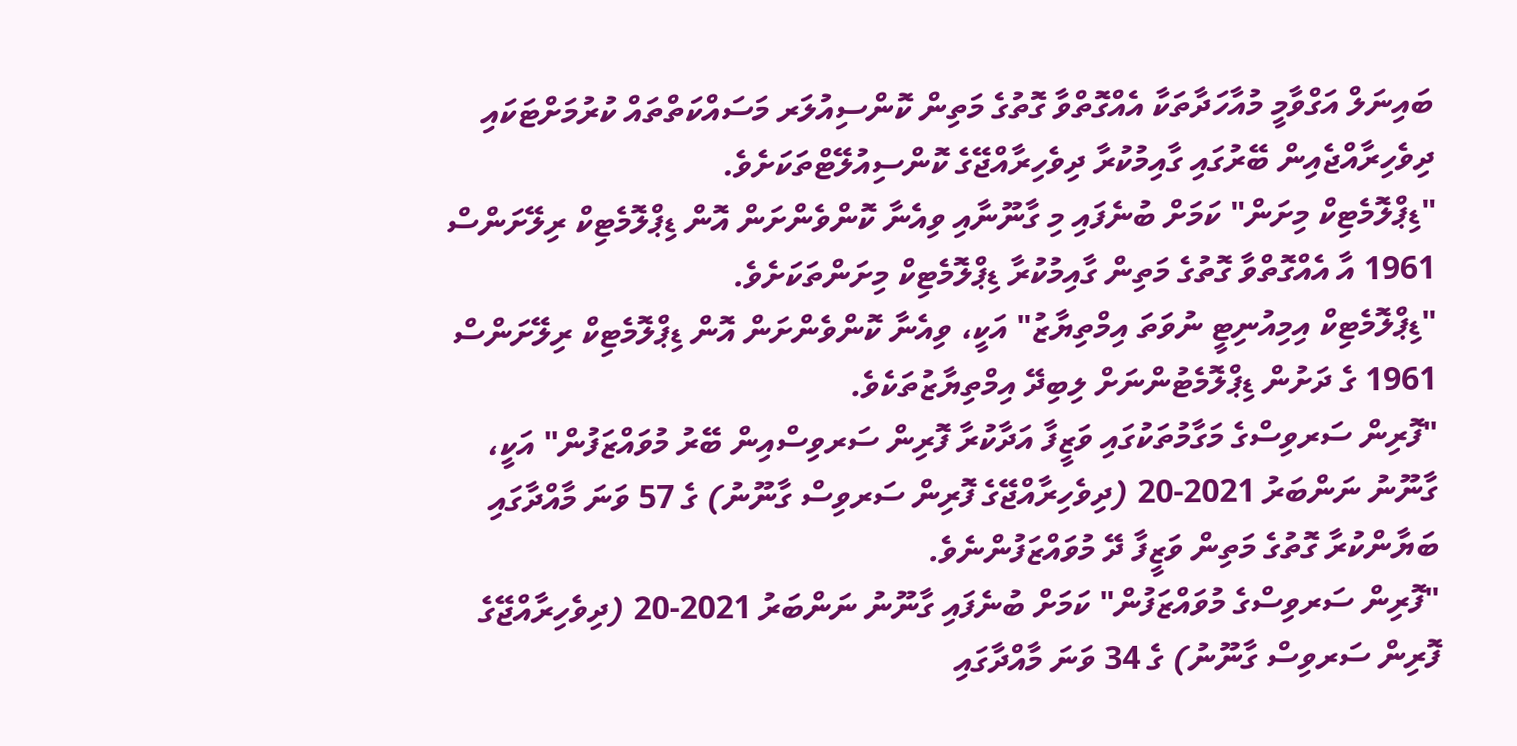ބައިނަލް އަގްވާމީ މުއާހަދާތަކާ އެއްގޮތްވާ ގޮތުގެ މަތިން ކޮންސިއުލަރ މަސައްކަތްތައް ކުރުމަށްޓަކައި ދިވެހިރާއްޖެއިން ބޭރުގައި ގާއިމުކުރާ ދިވެހިރާއްޖޭގެ ކޮންސިއުލޭޓްތަކަށެވެ.
"ޑިޕްލޮމެޓިކް މިށަން" ކަމަށް ބުނެފައި މި ގާނޫނާއި ވިއެނާ ކޮންވެންށަން އޮން ޑިޕްލޮމެޓިކް ރިލޭށަންސް 1961 އާ އެއްގޮތްވާ ގޮތުގެ މަތިން ގާއިމުކުރާ ޑިޕްލޮމެޓިކް މިށަންތަކަށެވެ.
"ޑިޕްލޮމެޓިކް އިމިއުނިޓީ ނުވަތަ އިމްތިޔާޒު" އަކީ، ވިއެނާ ކޮންވެންށަން އޮން ޑިޕްލޮމެޓިކް ރިލޭށަންސް 1961 ގެ ދަށުން ޑިޕްލޮމެޓުންނަށް ލިބިދޭ އިމްތިޔާޒުތަކެވެ.
"ފޮރިން ސަރވިސްގެ މަގާމުތަކުގައި ވަޒީފާ އަދާކުރާ ފޮރިން ސަރވިސްއިން ބޭރު މުވައްޒަފުން" އަކީ، ގާނޫނު ނަންބަރު 2021-20 (ދިވެހިރާއްޖޭގެ ފޮރިން ސަރވިސް ގާނޫނު) ގެ 57 ވަނަ މާއްދާގައި ބަޔާންކުރާ ގޮތުގެ މަތިން ވަޒީފާ ދޭ މުވައްޒަފުންނެވެ.
"ފޮރިން ސަރވިސްގެ މުވައްޒަފުން" ކަމަށް ބުނެފައި ގާނޫނު ނަންބަރު 2021-20 (ދިވެހިރާއްޖޭގެ ފޮރިން ސަރވިސް ގާނޫނު) ގެ 34 ވަނަ މާއްދާގައި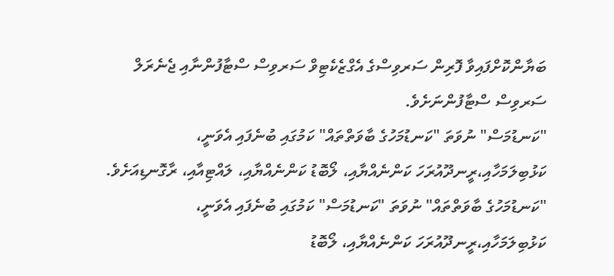ބަޔާންކޮށްފައިވާ ފޮރިން ސަރވިސްގެ އެގްޒެކެޓިވް ސަރވިސް ސްޓާފުންނާއި ޖެނެރަލް ސަރވިސް ސްޓާފުންނަށެވެ.
"ކަނޑުމަސް" ނުވަތަ "ކަނޑުމަހުގެ ބާވަތްތައް" ކަމުގައި ބުނެފައި އެވަނީ، ކަޅުބިލަމަހާއި،ރީނދޫއުރަހަ ކަންނެއްޔާއި، ލޯބޮޑު ކަންނެއްޔާއި، ލައްޓިއާއި، ރާގޮނޑިއަށެވެ.
"ކަނޑުމަހުގެ ބާވަތްތައް" ނުވަތަ "ކަނޑުމަސް" ކަމުގައި ބުނެފައި އެވަނީ، ކަޅުބިލަމަހާއި،ރީނދޫއުރަހަ ކަންނެއްޔާއި، ލޯބޮޑު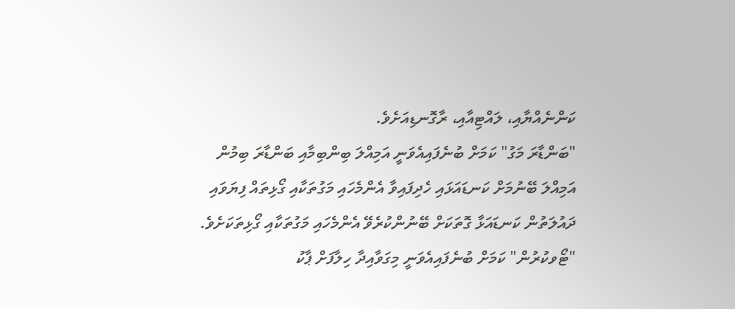ކަންނެއްޔާއި، ލައްޓިއާއި، ރާގޮނޑިއަށެވެ.
"ބަންޑާރަ މަގު" ކަމަށް ބުނެފައިއެވަނީ އަމިއްލަ ބިންބިމާއި ބަންޑާރަ ބިމުން އަމިއްލަ ބޭނުމަށް ކަނޑައަޅައި ހެދިފައިވާ އެންމެހައި މަގުތަކާއި ގޯޅިތައް ފިޔަވައި ދައުލަތުން ކަނޑައަޅާ ގޮތަކަށް ބޭނުންކުރެވޭ އެންމެހައި މަގުތަކާއި ގޯޅިތަކަށެވެ.
"ޓޯވކުރުން" ކަމަށް ބުނެފައިއެވަނީ މިގަވާއިދާ ހިލާފަށް ޕާކު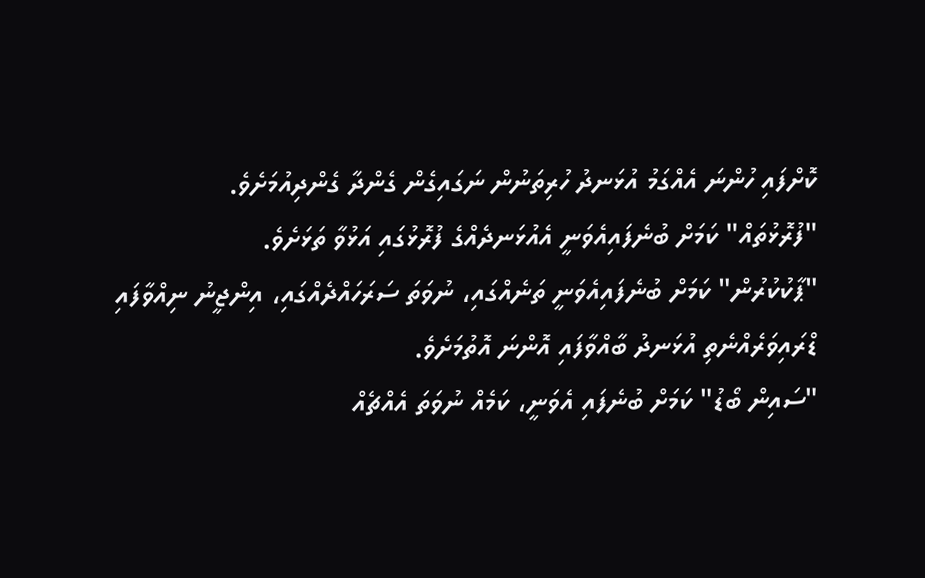ކޮށްފައި ހުންނަ އެއްގަމު އުޅަނދު ހުރިތަނުން ނަގައިގެން ގެންދާ ގެންދިއުމަށެވެ.
"ފުރޮޅުތައް" ކަމަށް ބުނެފައިއެވަނީ އެއުޅަނދެއްގެ ފުރޮޅުގައި އަޅުވާ ތަޅަށެވެ.
"ޕާކުކުރުން" ކަމަށް ބުނެފައިއެވަނީ ތަނެއްގައި، ނުވަތަ ސަރަހައްދެއްގައި، އިންޖީނު ނިއްވާފައި ޑްރައިވަރެއްނެތި އުޅަނދު ބާއްވާފައި އޮންނަ އޮތުމަށެވެ.
"ސައިން ބޯޑު" ކަމަށް ބުނެފައި އެވަނީ، ކަމެއް ނުވަތަ އެއްޗެއް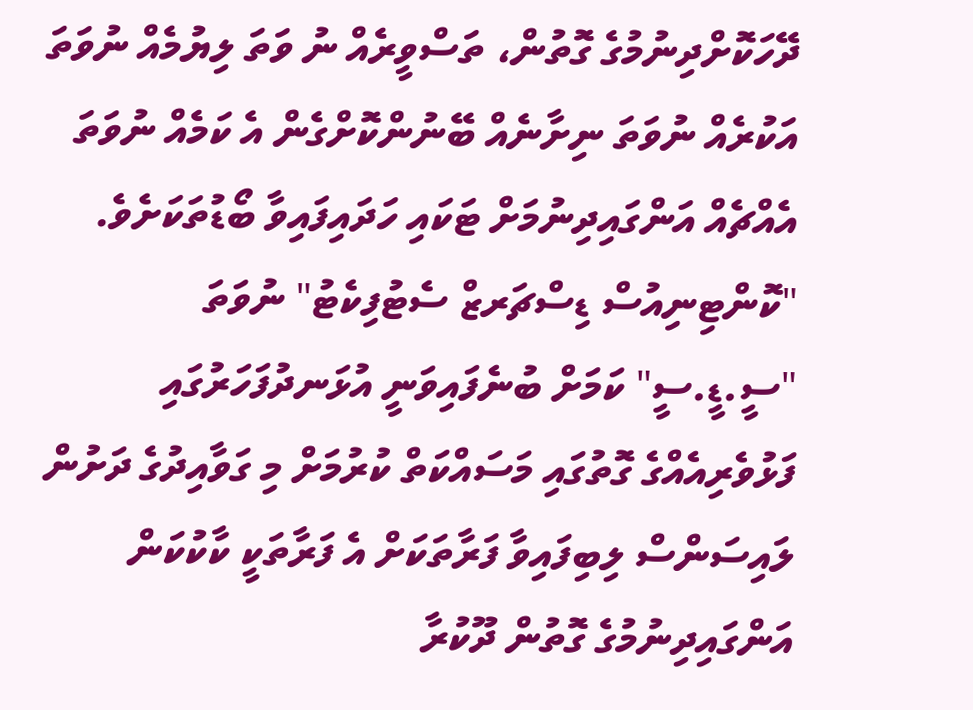ދޭހަކޮށްދިނުމުގެ ގޮތުން، ތަސްވީރެއް ނު ވަތަ ލިޔުމެއް ނުވަތަ އަކުރެއް ނުވަތަ ނިށާނެއް ބޭނުންކޮށްގެން އެ ކަމެއް ނުވަތަ އެއްޗެއް އަންގައިދިނުމަށް ޓަކައި ހަދައިފައިވާ ބޯޑުތަކަށެވެ.
"ކޮންޓިނިއުސް ޑިސްޗަރޒް ސެޓުފިކެޓު" ނުވަތަ "ސީ.ޑީ.ސީ" ކަމަށް ބުނެފައިވަނީ އުޅަނދުފަހަރުގައި ފަޅުވެރިއެއްގެ ގޮތުގައި މަސައްކަތް ކުރުމަށް މި ގަވާއިދުގެ ދަށުން ލައިސަންސް ލިބިފައިވާ ފަރާތަކަށް އެ ފަރާތަކީ ކާކުކަން އަންގައިދިނުމުގެ ގޮތުން ދޫކުރާ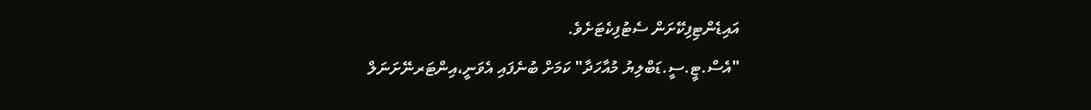އައިޑެންޓިފިކޭށަން ސެޓުފިކެޓަށެވެ.
"އެސް.ޓީ.ސީ.ޑަބްލިޔު މުއާހަދާ" ކަމަށް ބުނެފައި އެވަނީ،އިންޓަރނޭށަނަލް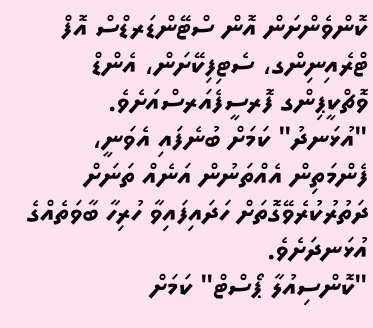ކޮންވެންށަން އޮން ސްޓޭންޑަރޑްސް އޮފް ޓްރެއިނިންގ، ސެޓިފިކޭށަން، އެންޑް ވޮޗްކީޕިންގ ފޮރސީފެއަރސްއަށެވެ.
"އުޅަނދު" ކަމަށް ބުނެފައި އެވަނީ، ފެންމަތިން އެއްތަނުން އަނެއް ތަނަށް ދަތުރުކުރެވޭގޮތަށް ހަދައިފައިވާ ހުރިހާ ބާވަތެއްގެ އުޅަނދަށެވެ.
"ކޮންސިއުލާ ޕޯސްޓް" ކަމަށް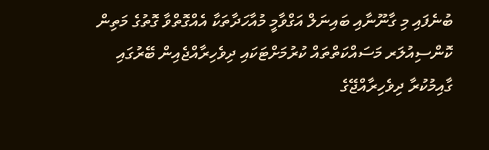ބުނެފައި މި ގާނޫނާއި ބައިނަލް އަގްވާމީ މުއާހަދާތަކާ އެއްގޮތްވާ ގޮތުގެ މަތިން ކޮންސިއުލަރ މަސައްކަތްތައް ކުރުމަށްޓަކައި ދިވެހިރާއްޖެއިން ބޭރުގައި ގާއިމުކުރާ ދިވެހިރާއްޖޭގެ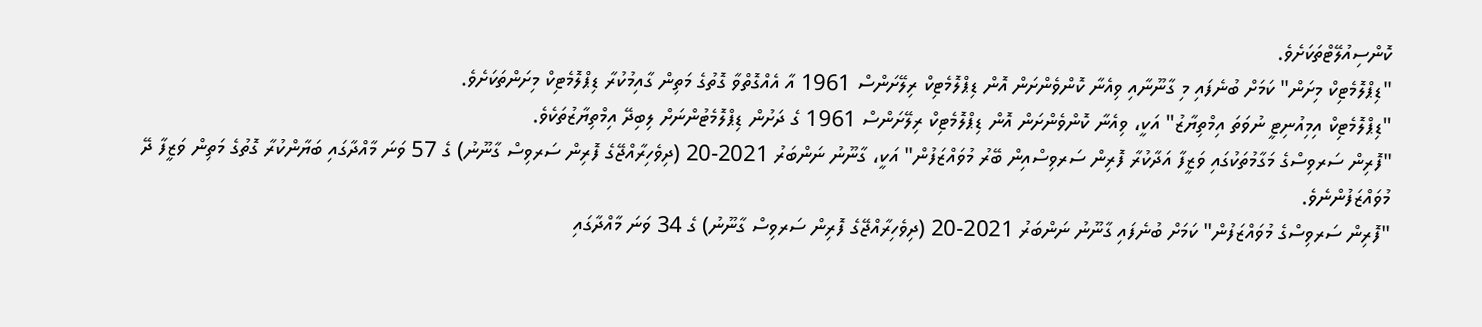ކޮންސިއުލޭޓްތަކަށެވެ.
"ޑިޕްލޮމެޓިކް މިށަން" ކަމަށް ބުނެފައި މި ގާނޫނާއި ވިއެނާ ކޮންވެންށަން އޮން ޑިޕްލޮމެޓިކް ރިލޭށަންސް 1961 އާ އެއްގޮތްވާ ގޮތުގެ މަތިން ގާއިމުކުރާ ޑިޕްލޮމެޓިކް މިށަންތަކަށެވެ.
"ޑިޕްލޮމެޓިކް އިމިއުނިޓީ ނުވަތަ އިމްތިޔާޒު" އަކީ، ވިއެނާ ކޮންވެންށަން އޮން ޑިޕްލޮމެޓިކް ރިލޭށަންސް 1961 ގެ ދަށުން ޑިޕްލޮމެޓުންނަށް ލިބިދޭ އިމްތިޔާޒުތަކެވެ.
"ފޮރިން ސަރވިސްގެ މަގާމުތަކުގައި ވަޒީފާ އަދާކުރާ ފޮރިން ސަރވިސްއިން ބޭރު މުވައްޒަފުން" އަކީ، ގާނޫނު ނަންބަރު 2021-20 (ދިވެހިރާއްޖޭގެ ފޮރިން ސަރވިސް ގާނޫނު) ގެ 57 ވަނަ މާއްދާގައި ބަޔާންކުރާ ގޮތުގެ މަތިން ވަޒީފާ ދޭ މުވައްޒަފުންނެވެ.
"ފޮރިން ސަރވިސްގެ މުވައްޒަފުން" ކަމަށް ބުނެފައި ގާނޫނު ނަންބަރު 2021-20 (ދިވެހިރާއްޖޭގެ ފޮރިން ސަރވިސް ގާނޫނު) ގެ 34 ވަނަ މާއްދާގައި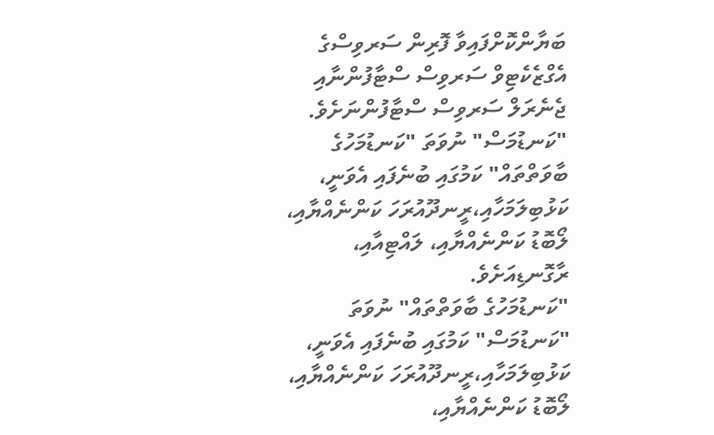ބަޔާންކޮށްފައިވާ ފޮރިން ސަރވިސްގެ އެގްޒެކެޓިވް ސަރވިސް ސްޓާފުންނާއި ޖެނެރަލް ސަރވިސް ސްޓާފުންނަށެވެ.
"ކަނޑުމަސް" ނުވަތަ "ކަނޑުމަހުގެ ބާވަތްތައް" ކަމުގައި ބުނެފައި އެވަނީ، ކަޅުބިލަމަހާއި،ރީނދޫއުރަހަ ކަންނެއްޔާއި، ލޯބޮޑު ކަންނެއްޔާއި، ލައްޓިއާއި، ރާގޮނޑިއަށެވެ.
"ކަނޑުމަހުގެ ބާވަތްތައް" ނުވަތަ "ކަނޑުމަސް" ކަމުގައި ބުނެފައި އެވަނީ، ކަޅުބިލަމަހާއި،ރީނދޫއުރަހަ ކަންނެއްޔާއި، ލޯބޮޑު ކަންނެއްޔާއި،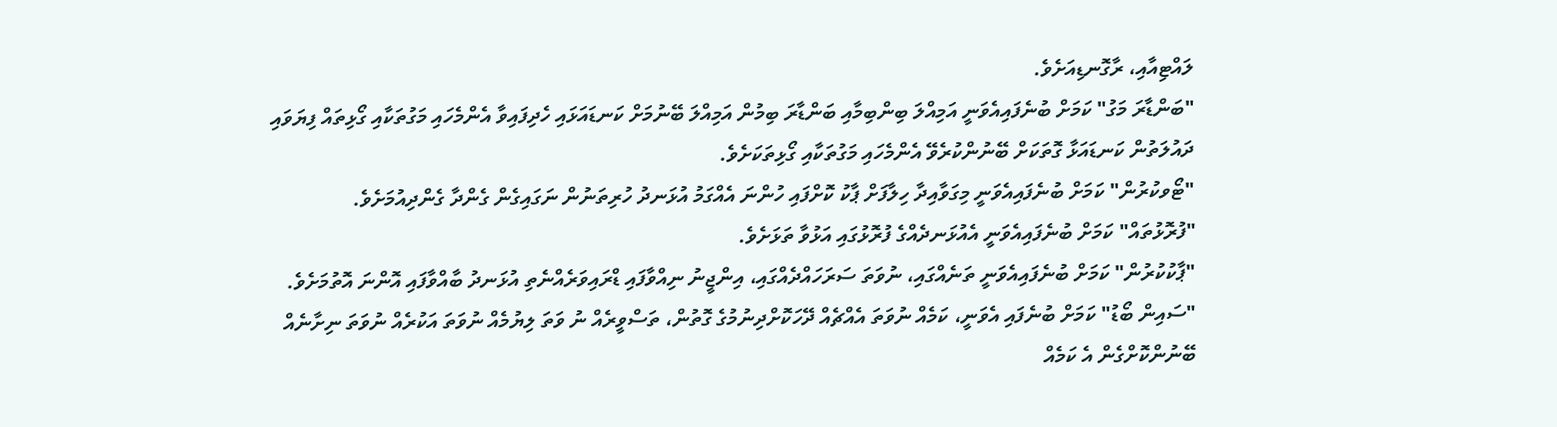ލައްޓިއާއި، ރާގޮނޑިއަށެވެ.
"ބަންޑާރަ މަގު" ކަމަށް ބުނެފައިއެވަނީ އަމިއްލަ ބިންބިމާއި ބަންޑާރަ ބިމުން އަމިއްލަ ބޭނުމަށް ކަނޑައަޅައި ހެދިފައިވާ އެންމެހައި މަގުތަކާއި ގޯޅިތައް ފިޔަވައި ދައުލަތުން ކަނޑައަޅާ ގޮތަކަށް ބޭނުންކުރެވޭ އެންމެހައި މަގުތަކާއި ގޯޅިތަކަށެވެ.
"ޓޯވކުރުން" ކަމަށް ބުނެފައިއެވަނީ މިގަވާއިދާ ހިލާފަށް ޕާކު ކޮށްފައި ހުންނަ އެއްގަމު އުޅަނދު ހުރިތަނުން ނަގައިގެން ގެންދާ ގެންދިއުމަށެވެ.
"ފުރޮޅުތައް" ކަމަށް ބުނެފައިއެވަނީ އެއުޅަނދެއްގެ ފުރޮޅުގައި އަޅުވާ ތަޅަށެވެ.
"ޕާކުކުރުން" ކަމަށް ބުނެފައިއެވަނީ ތަނެއްގައި، ނުވަތަ ސަރަހައްދެއްގައި، އިންޖީނު ނިއްވާފައި ޑްރައިވަރެއްނެތި އުޅަނދު ބާއްވާފައި އޮންނަ އޮތުމަށެވެ.
"ސައިން ބޯޑު" ކަމަށް ބުނެފައި އެވަނީ، ކަމެއް ނުވަތަ އެއްޗެއް ދޭހަކޮށްދިނުމުގެ ގޮތުން، ތަސްވީރެއް ނު ވަތަ ލިޔުމެއް ނުވަތަ އަކުރެއް ނުވަތަ ނިށާނެއް ބޭނުންކޮށްގެން އެ ކަމެއް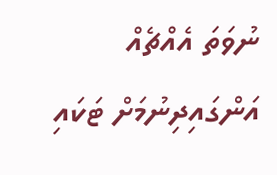ނުވަތަ އެއްޗެއް އަންގައިދިނުމަށް ޓަކައި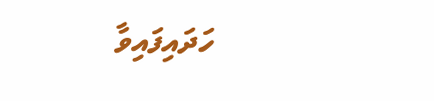ހަދައިފައިވާ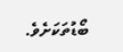ބޯޑުތަކަށެވެ.